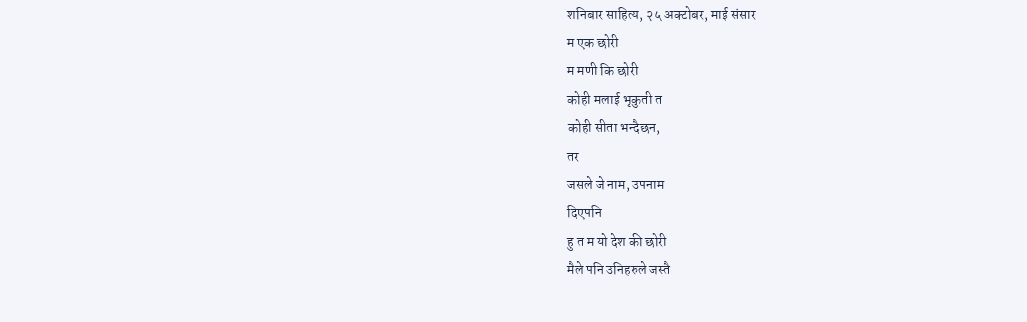शनिबार साहित्य, २५ अक्टोबर, माई संसार
म एक छोरी
म मणी कि छोरी
कोही मलाई भृकुती त
कोही सीता भन्दैछन,
तर
जसले जे नाम, उपनाम
दिएपनि
हु त म यो देश की छोरी
मैले पनि उनिहरुले जस्तै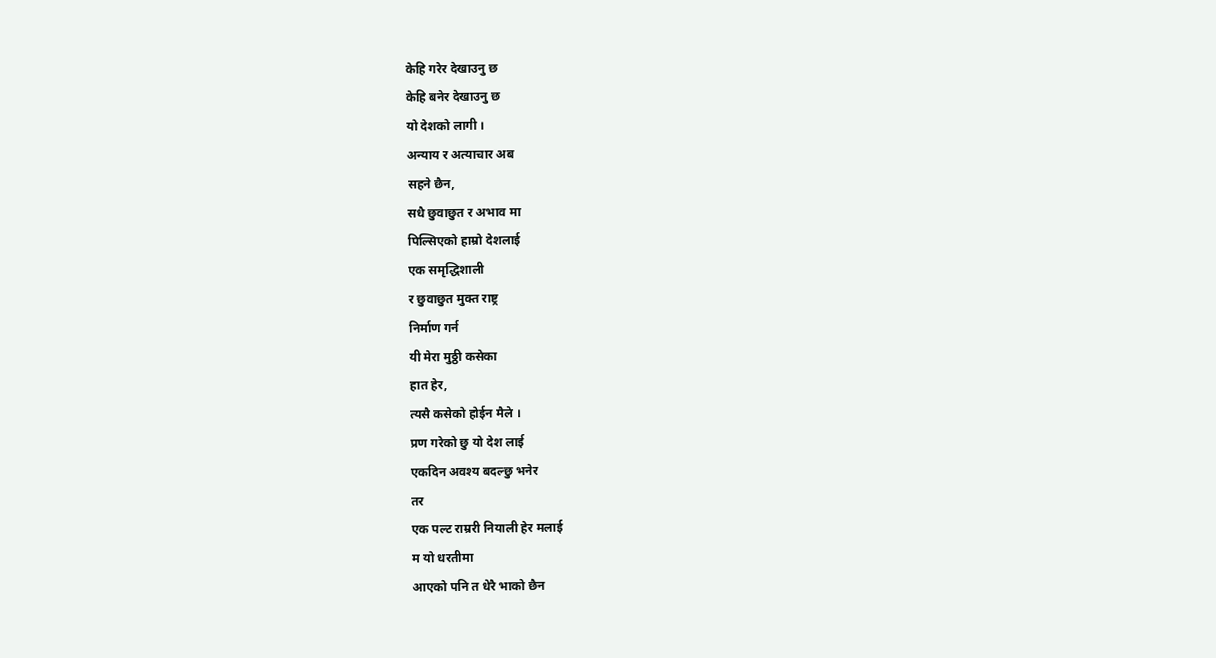केहि गरेर देखाउनु छ
केहि बनेर देखाउनु छ
यो देशको लागी ।
अन्याय र अत्याचार अब
सहने छैन,
सधै छुवाछुत र अभाव मा
पिल्सिएको हाम्रो देशलाई
एक समृद्धिशाली
र छुवाछुत मुक्त राष्ट्र
निर्माण गर्न
यी मेरा मुठ्ठी कसेका
हात हेर,
त्यसै कसेको होईन मैले ।
प्रण गरेको छु यो देश लाई
एकदिन अवश्य बदल्छु भनेर
तर
एक पल्ट राम्ररी नियाली हेर मलाई
म यो धरतीमा
आएको पनि त धेरै भाको छैन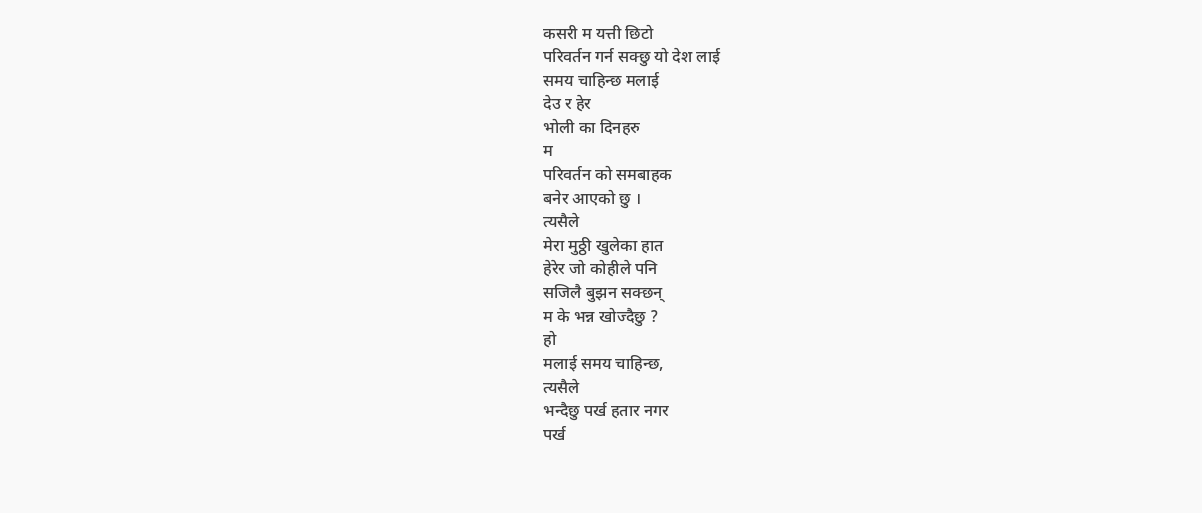कसरी म यत्ती छिटो
परिवर्तन गर्न सक्छु यो देश लाई
समय चाहिन्छ मलाई
देउ र हेर
भोली का दिनहरु
म
परिवर्तन को समबाहक
बनेर आएको छु ।
त्यसैले
मेरा मुठ्ठी खुलेका हात
हेरेर जो कोहीले पनि
सजिलै बुझन सक्छन्
म के भन्न खोज्दैछु ?
हो
मलाई समय चाहिन्छ,
त्यसैले
भन्दैछु पर्ख हतार नगर
पर्ख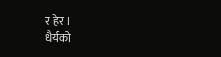र हेर ।
धैर्यको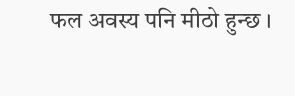फल अवस्य पनि मीठो हुन्छ ।